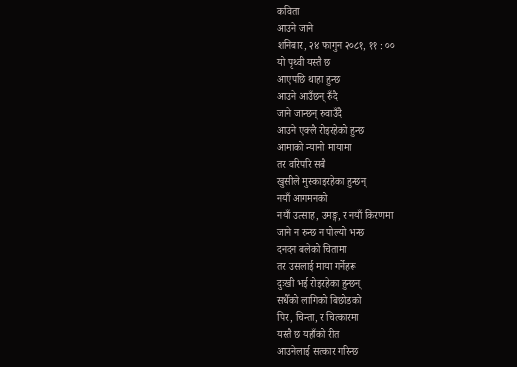कविता
आउने जाने
शनिबार, २४ फागुन २०८१, ११ : ००
यो पृथ्वी यस्तै छ
आएपछि थाहा हुन्छ
आउने आउँछन् रुँदै
जाने जान्छन् रुवाउँदै
आउने एक्लै रोइरहेको हुन्छ
आमाको न्यानो मायामा
तर वरिपरि सबै
खुसीले मुस्काइरहेका हुन्छन्
नयाँ आगमनको
नयाँ उत्साह, उमङ्ग, र नयाँ किरणमा
जाने न रुन्छ न पोल्यो भन्छ
दनदन बलेको चितामा
तर उसलाई माया गर्नेहरू
दुःखी भई रोइरहेका हुन्छन्
सधैँको लागिको बिछोडको
पिर, चिन्ता, र चित्कारमा
यस्तै छ यहाँको रीत
आउनेलाई सत्कार गरिन्छ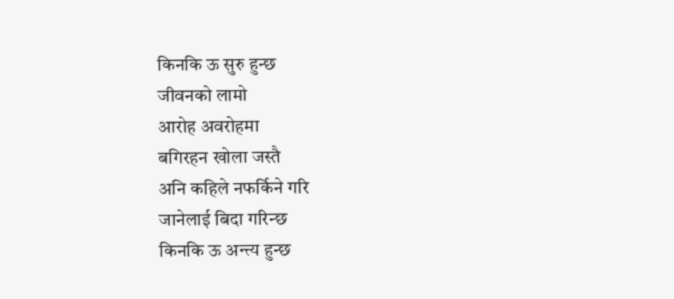किनकि ऊ सुरु हुन्छ
जीवनको लामो
आरोह अवरोहमा
बगिरहन खोला जस्तै
अनि कहिले नफर्किने गरि
जानेलाई बिदा गरिन्छ
किनकि ऊ अन्त्य हुन्छ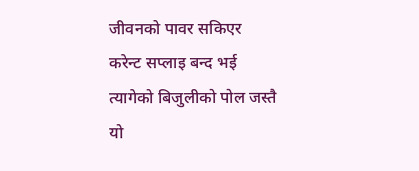जीवनको पावर सकिएर
करेन्ट सप्लाइ बन्द भई
त्यागेको बिजुलीको पोल जस्तै
यो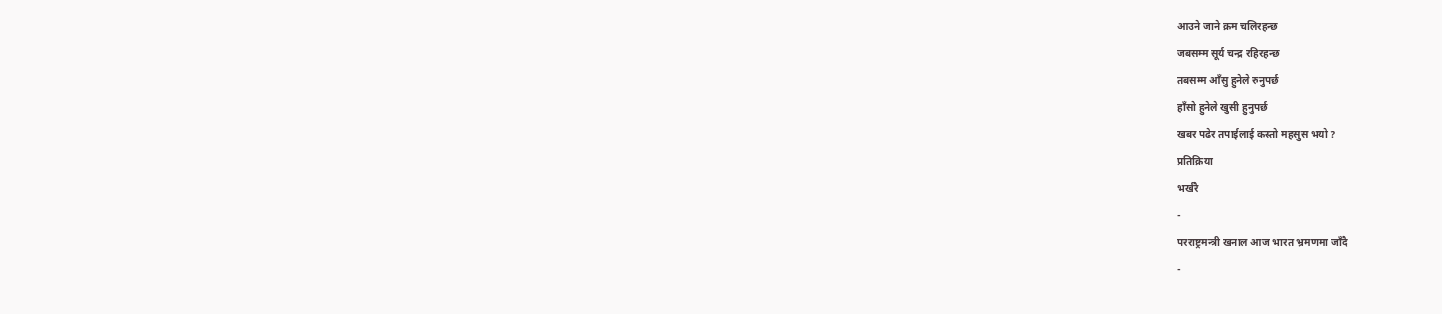आउने जाने क्रम चलिरहन्छ
जबसम्म सूर्य चन्द्र रहिरहन्छ
तबसम्म आँसु हुनेले रुनुपर्छ
हाँसो हुनेले खुसी हुनुपर्छ
खबर पढेर तपाईलाई कस्तो महसुस भयो ?
प्रतिक्रिया
भर्खरै
-
परराष्ट्रमन्त्री खनाल आज भारत भ्रमणमा जाँदै
-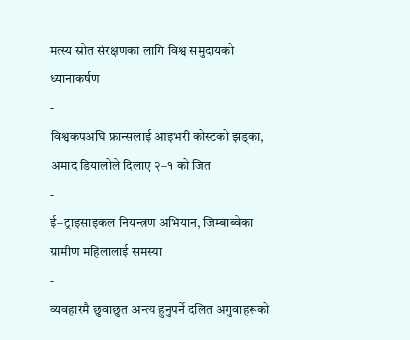मत्स्य स्रोत संरक्षणका लागि विश्व समुदायको ध्यानाकर्षण
-
विश्वकपअघि फ्रान्सलाई आइभरी कोस्टको झड्का, अमाद डियालोले दिलाए २–१ को जित
-
ई–ट्राइसाइकल नियन्त्रण अभियान, जिम्बाब्वेका ग्रामीण महिलालाई समस्या
-
व्यवहारमै छुवाछुत अन्त्य हुनुपर्ने दलित अगुवाहरूको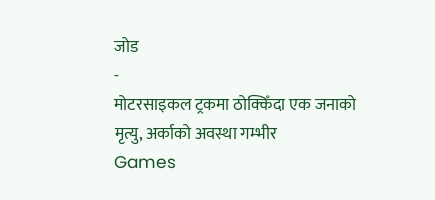जोड
-
मोटरसाइकल ट्रकमा ठोक्किँदा एक जनाको मृत्यु, अर्काको अवस्था गम्भीर
Games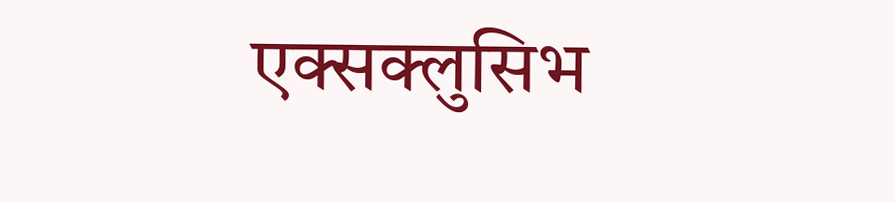एक्सक्लुसिभ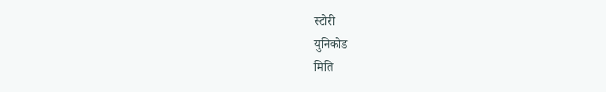स्टोरी
युनिकोड
मिति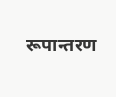रूपान्तरण